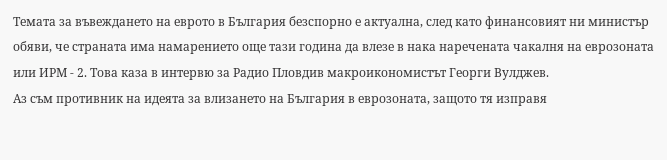Темата за въвеждането на еврото в България безспорно е актуална, след като финансовият ни министър обяви, че страната има намарението още тази година да влезе в нака наречената чакалня на еврозоната или ИРМ - 2. Това каза в интервю за Радио Пловдив макроикономистът Георги Вулджев.
Аз съм противник на идеята за влизането на България в еврозоната, защото тя изправя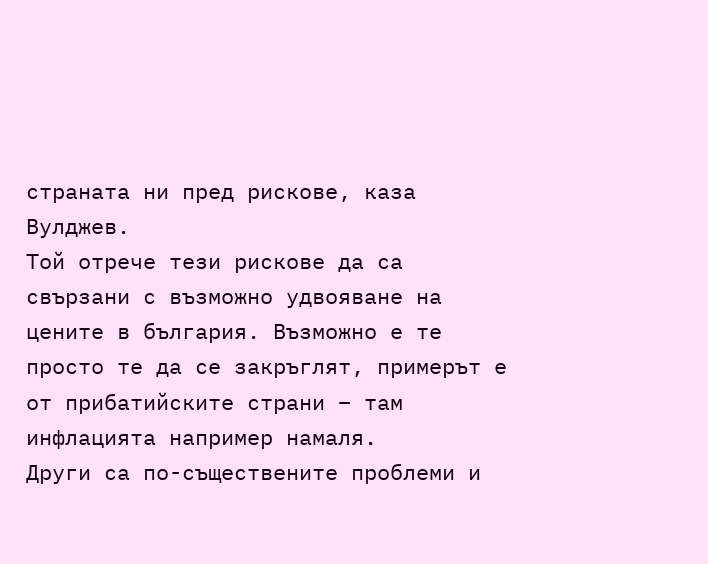страната ни пред рискове, каза Вулджев.
Той отрече тези рискове да са свързани с възможно удвояване на цените в българия. Възможно е те просто те да се закръглят, примерът е от прибатийските страни – там инфлацията например намаля.
Други са по-съществените проблеми и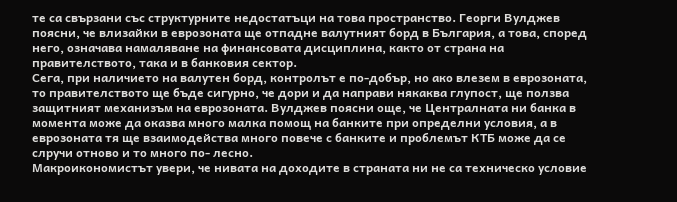те са свързани със структурните недостатъци на това пространство. Георги Вулджев поясни, че влизайки в еврозоната ще отпадне валутният борд в България, а това, според него, означава намаляване на финансовата дисциплина, както от страна на правителството, така и в банковия сектор.
Сега, при наличието на валутен борд, контролът е по-добър, но ако влезем в еврозоната, то правителството ще бъде сигурно, че дори и да направи някаква глупост, ще ползва защитният механизъм на еврозоната. Вулджев поясни още, че Централната ни банка в момента може да оказва много малка помощ на банките при определни условия, а в еврозоната тя ще взаимодейства много повече с банките и проблемът КТБ може да се слручи отново и то много по- лесно.
Макроикономистът увери, че нивата на доходите в страната ни не са техническо условие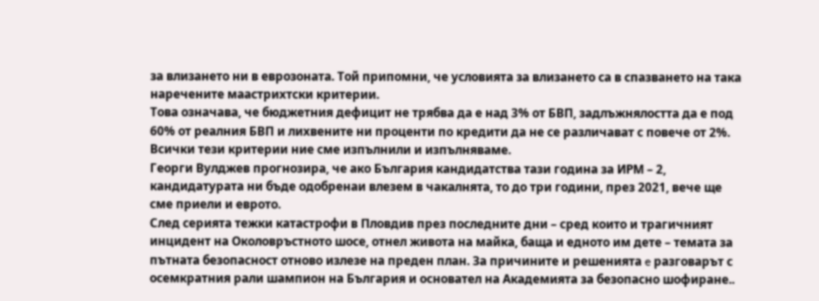за влизането ни в еврозоната. Той припомни, че условията за влизането са в спазването на така наречените маастрихтски критерии.
Това означава, че бюджетния дефицит не трябва да е над 3% от БВП, задлъжнялостта да е под 60% от реалния БВП и лихвените ни проценти по кредити да не се различават с повече от 2%. Всички тези критерии ние сме изпълнили и изпълняваме.
Георги Вулджев прогнозира, че ако България кандидатства тази година за ИРМ – 2, кандидатурата ни бъде одобренаи влезем в чакалнята, то до три години, през 2021, вече ще сме приели и еврото.
След серията тежки катастрофи в Пловдив през последните дни – сред които и трагичният инцидент на Околовръстното шосе, отнел живота на майка, баща и едното им дете – темата за пътната безопасност отново излезе на преден план. За причините и решенията e разговарът с осемкратния рали шампион на България и основател на Академията за безопасно шофиране..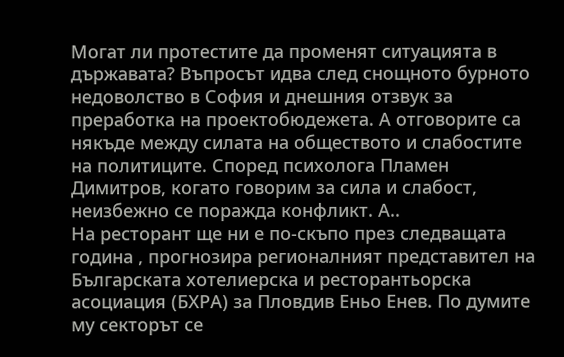Могат ли протестите да променят ситуацията в държавата? Въпросът идва след снощното бурното недоволство в София и днешния отзвук за преработка на проектобюдежета. А отговорите са някъде между силата на обществото и слабостите на политиците. Според психолога Пламен Димитров, когато говорим за сила и слабост, неизбежно се поражда конфликт. А..
На ресторант ще ни е по-скъпо през следващата година , прогнозира регионалният представител на Българската хотелиерска и ресторантьорска асоциация (БХРА) за Пловдив Еньо Енев. По думите му секторът се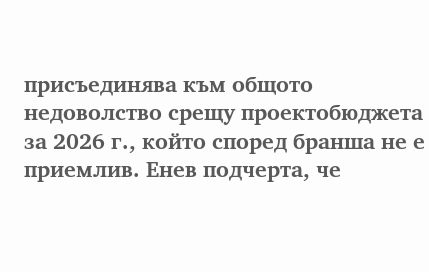присъединява към общото недоволство срещу проектобюджета за 2026 г., който според бранша не е приемлив. Енев подчерта, че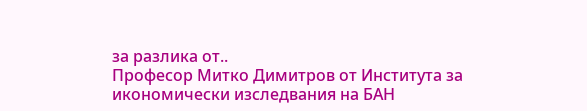за разлика от..
Професор Митко Димитров от Института за икономически изследвания на БАН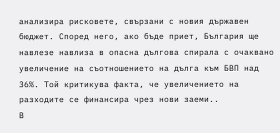анализира рисковете, свързани с новия държавен бюджет. Според него, ако бъде приет, България ще навлезе навлиза в опасна дългова спирала с очаквано увеличение на съотношението на дълга към БВП над 36%. Той критикува факта, че увеличението на разходите се финансира чрез нови заеми..
В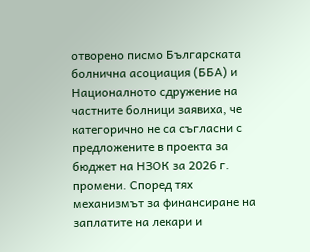отворено писмо Българската болнична асоциация (ББА) и Националното сдружение на частните болници заявиха, че категорично не са съгласни с предложените в проекта за бюджет на НЗОК за 2026 г. промени. Според тях механизмът за финансиране на заплатите на лекари и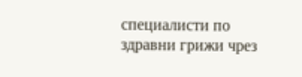специалисти по здравни грижи чрез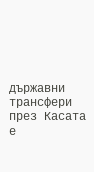държавни трансфери през Касата е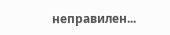неправилен...